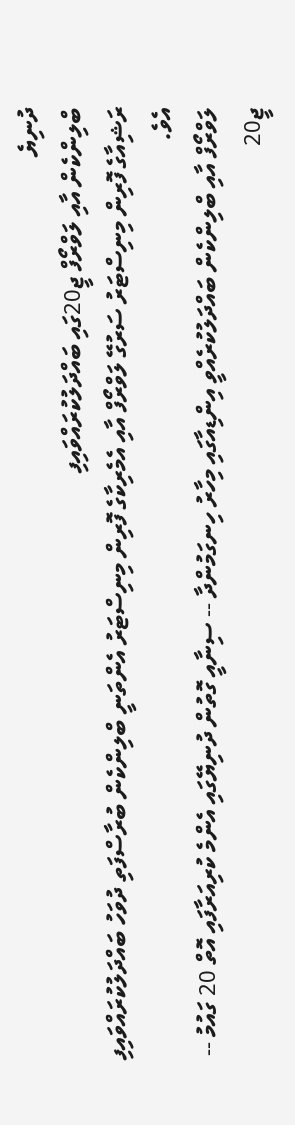ދުނިޔެ
ބްލިންކެން އާއި ލަވްރޯފް ޖީ20ގައި ބައްދަލުކުރައްވައިފި
ރަޝިއާގެ ފޮރިން މިނިސްޓަރު ސަރުގޭ ލަވްރޯފް އާއި އެމެރިކާގެ ފޮރިން މިނިސްޓަރު އެންތަނީ ބްލިންކެން ބުރާސްފަތި ދުވަހު ބައްދަލުކުރައްވައިފި އެވެ.
ލަވްރޯފް އާއި ބްލިންކެން ބައްދަލުކުރެއްވީ އިންޑިއާގައި މިހާރު ހިނގަމުންދާ -- ސިނާއީ ގޮތުން ދުނިޔޭގައި އެންމެ ކުރިއަރާފައި އޮތް 20 ގައުމު -- ޖީ20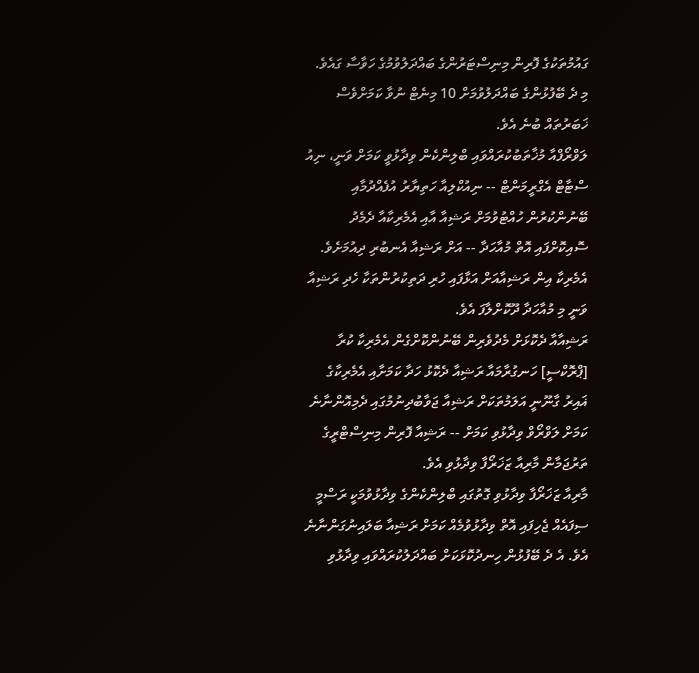ގައުމުތަކުގެ ފޮރިން މިނިސްޓަރުންގެ ބައްދަލުވުމުގެ ހަވާސާ ގައެވެ.
މި ދެ ބޭފުޅުންގެ ބައްދަލުވުމަށް 10 މިނެޓް ނުވާ ކަމަށްވެސް ޚަބަރުތައް ބުނެ އެވެ.
ލަވްރޯފްއާ މުޚާތަބުކުރައްވައި ބްލިންކެން ވިދާޅުވީ ކަމަށް ވަނީ، ނިއު ސްޓާޓް އެގްރީމަންޓް -- ނިއުކްލިއާ ހަތިޔާރު އުފެއްދުމާއި ބޭނުންކުރުން ހުއްޓުވުމަށް ރަޝިއާ އާއި އެމެރިކާއާ ދެމެދު ސޮއިކޮށްފައި އޮތް މުއާހަދާ -- އަށް ރަޝިއާ އެނބުރި ދިއުމަށެވެ.
އެމެރިކާ އިން ރަޝިއާއަށް އަޅާފައި ހުރި ދަތިކުރުންތަކާ ހެދި ރަޝިއާ ވަނީ މި މުއާހަދާ ދޫކޮށްލާފަ އެވެ.
ރަޝިއާއާ ދެކޮޅަށް މެދުވެރިން ބޭނުންކޮށްގެން އެމެރިކާ ކުރާ [ޕްރޮކްސީ] ހަނގުރާމައާ ރަޝިއާ ދެކޮޅު ހަދާ ކަމަށާއި އެމެރިކާގެ ޣައިރު ގާނޫނީ އަލަމުތަކަށް ރަޝިއާ ޖަވާބުދިނުމުގައި ދެމިއޮންނާނެ ކަމަށް ލަވްރޯވް ވިދާޅުވި ކަމަށް -- ރަޝިއާ ފޮރިން މިނިސްޓްރީގެ ތަރުޖަމާން މާރިއާ ޒަޚަރޯފާ ވިދާޅުވި އެވެ.
މާރިއާ ޒަޚަރޯފާ ވިދާޅުވި ގޮތުގައި ބްލިންކެންގެ ވިދާޅުވުމަކީ ރަސްމީ ސިފައެއް ޖެހިފައި އޮތް ވިދާޅުވުމެއް ކަމަށް ރަޝިއާ ބަލައިނުގަންނާނެ އެވެ. އެ ދެ ބޭފުޅުން ހިނދުކޮޅަކަށް ބައްދަލުކުރައްވައި ވިދާޅުވި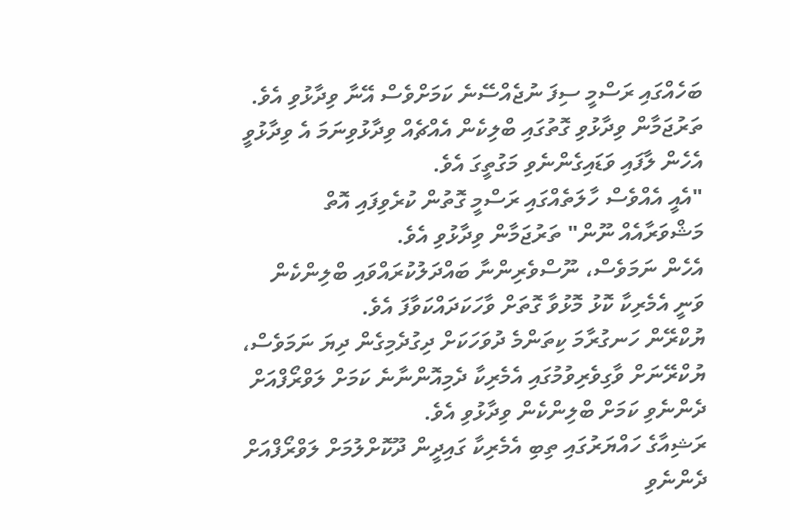ބަހެއްގައި ރަސްމީ ސިފަ ނުޖެއްސޭނެ ކަމަށްވެސް އޭނާ ވިދާޅުވި އެވެ.
ތަރުޖަމާން ވިދާޅުވި ގޮތުގައި ބްލިކެން އެއްޗެއް ވިދާޅުވިނަމަ އެ ވިދާޅުވީ އެހެން ލާފައި ވަޑައިގެންނެވި މަގުތީގަ އެވެ.
"އެއީ އެއްވެސް ހާލަތެއްގައި ރަސްމީ ގޮތުން ކުރެވިފައި އޮތް މަޝްވަރާއެއް ނޫން" ތަރުޖަމާން ވިދާޅުވި އެވެ.
އެހެން ނަމަވެސް، ނޫސްވެރިންނާ ބައްދަލުކުރައްވައި ބްލިންކެން ވަނީ އެމެރިކާ ކޮޅު މޮޅުވާ ގޮތަށް ވާހަކަދައްކަވާފަ އެވެ.
ޔުކްރޭން ހަނގުރާމަ ކިތަންމެ ދުވަހަކަށް ދިގުދެމިގެން ދިޔަ ނަމަވެސް، ޔުކްރޭނަށް ވާގިވެރިވުމުގައި އެމެރިކާ ދެމިއޮންނާނެ ކަމަށް ލަވްރޯފްއަށް ދެންނެވި ކަމަށް ބްލިންކެން ވިދާޅުވި އެވެ.
ރަޝިއާގެ ހައްޔަރުގައި ތިބި އެމެރިކާ ގައިދީން ދޫކޮށްލުމަށް ލަވްރޯފްއަށް ދެންނެވި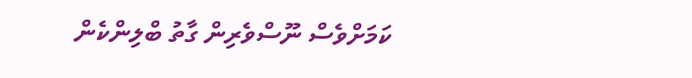ކަމަށްވެސް ނޫސްވެރިން ގާތު ބްލިންކެން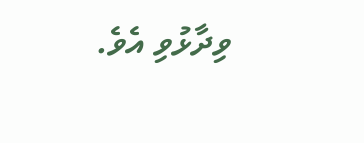ވިދާޅުވި އެވެ.